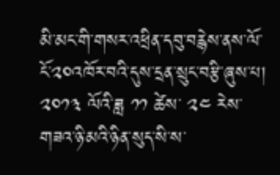མི་མང་གི་གསར་འཕྲིན་དབུ་བརྙེས་ནས་ལོ་ངོ་༢༠འཁོར་བའི་དུས་དྲན་སྲུང་བརྩི་ཞུས་པ།
༢༠༡༣ ལོའི་ཟླ ༡༡ ཚེས་ ༢༤ རེས་གཟའ་ཉི་མའི་ཉིན་སུད་སི་ས་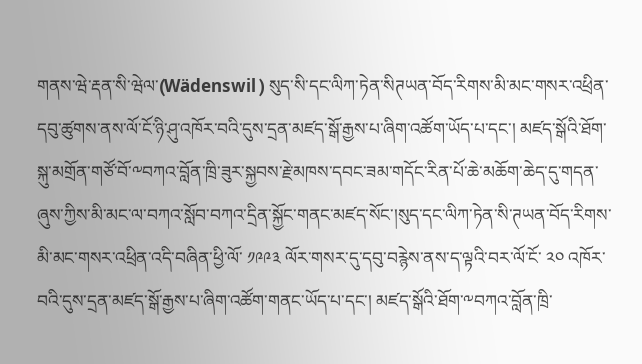གནས་ཝེ་རྡན་སི་ཝེལ་(Wädenswil ) སུད་སི་དང་ལིཀ་ཏེན་སིཊཡན་བོད་རིགས་མི་མང་གསར་འཕྲིན་དབུ་ཚུགས་ནས་ལོ་ངོ་ཉི་ཤུ་འཁོར་བའི་དུས་དྲན་མཛད་སྒོ་རྒྱས་པ་ཞིག་འཚོག་ཡོད་པ་དང་། མཛད་སྒོའི་ཐོག་སྐུ་མགྲོན་གཙོ་བོ་༸བཀའ་བློན་ཁྲི་ཟུར་སྐྱབས་རྗེ་མཁས་དབང་ཟམ་གདོང་རིན་པོ་ཆེ་མཆོག་ཆེད་དུ་གདན་ཞུས་ཀྱིས་མི་མང་ལ་བཀའ་སློབ་བཀའ་དྲིན་སྐྱོང་གནང་མཛད་སོང་།སུད་དང་ལིཀ་ཏེན་སི་ཊཡན་བོད་རིགས་མི་མང་གསར་འཕྲིན་འདི་བཞིན་ཕྱི་ལོ་ ༡༩༩༣ ལོར་གསར་དུ་དབུ་བརྙེས་ནས་ད་ལྟའི་བར་ལོ་ངོ་ ༢༠ འཁོར་བའི་དུས་དྲན་མཛད་སྒོ་རྒྱས་པ་ཞིག་འཚོག་གནང་ཡོད་པ་དང་། མཛད་སྒོའི་ཐོག་༸བཀའ་བློན་ཁྲི་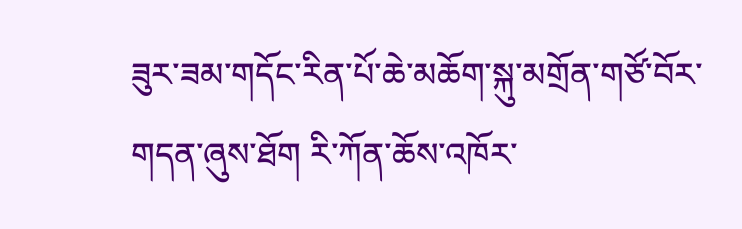ཟུར་ཟམ་གདོང་རིན་པོ་ཆེ་མཆོག་སྐུ་མགྲོན་གཙོ་བོར་གདན་ཞུས་ཐོག རི་ཀོན་ཆོས་འཁོར་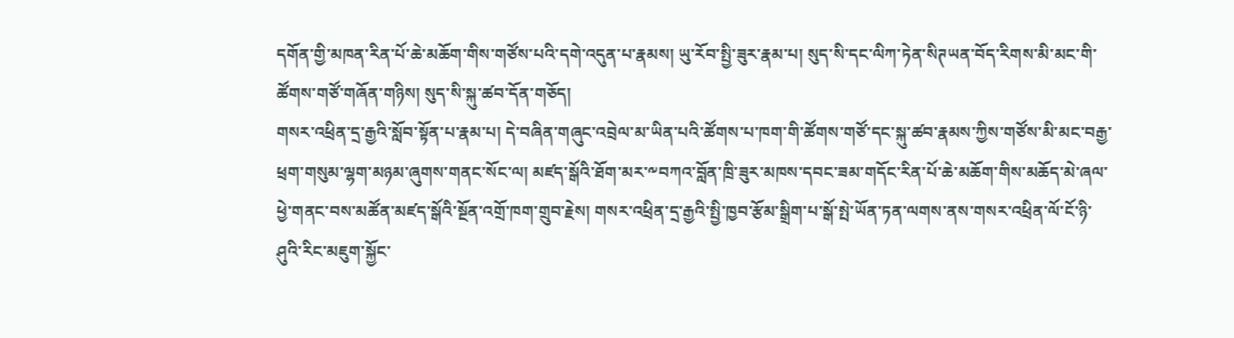དགོན་གྱི་མཁན་རིན་པོ་ཆེ་མཆོག་གིས་གཙོས་པའི་དགེ་འདུན་པ་རྣམས། ཡུ་རོབ་སྤྱི་ཟུར་རྣམ་པ། སུད་སི་དང་ལིཀ་ཏེན་སིཊཡན་བོད་རིགས་མི་མང་གི་ཚོགས་གཙོ་གཞོན་གཉིས། སུད་སི་སྐུ་ཚབ་དོན་གཅོད།
གསར་འཕྲིན་དྲ་རྒྱའི་སློབ་སྟོན་པ་རྣམ་པ། དེ་བཞིན་གཞུང་འབྲེལ་མ་ཡིན་པའི་ཚོགས་པ་ཁག་གི་ཚོགས་གཙོ་དང་སྐུ་ཚབ་རྣམས་ཀྱིས་གཙོས་མི་མང་བརྒྱ་ཕྲག་གསུམ་ལྷག་མཉམ་ཞུགས་གནང་སོང་ལ། མཛད་སྒོའི་ཐོག་མར་༸བཀའ་བློན་ཁྲི་ཟུར་མཁས་དབང་ཟམ་གདོང་རིན་པོ་ཆེ་མཆོག་གིས་མཆོད་མེ་ཞལ་ཕྱེ་གནང་བས་མཚོན་མཛད་སྒོའི་སྔོན་འགྲོ་ཁག་གྲུབ་རྗེས། གསར་འཕྲིན་དྲ་རྒྱའི་སྤྱི་ཁྱབ་རྩོམ་སྒྲིག་པ་སྒོ་སྤེ་ཡོན་ཏན་ལགས་ནས་གསར་འཕྲིན་ལོ་ངོ་ཉི་ཤུའི་རིང་མཇུག་སྐྱོང་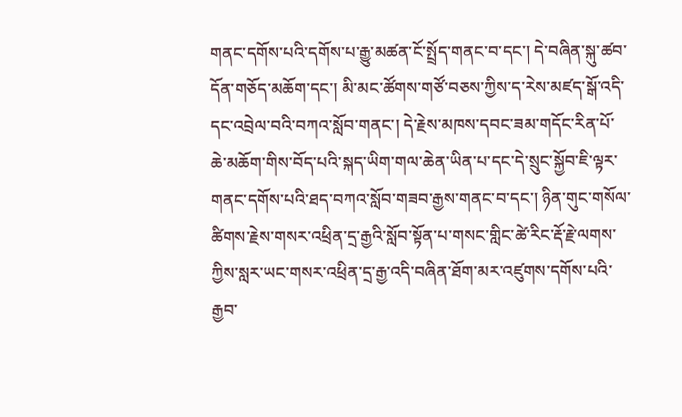གནང་དགོས་པའི་དགོས་པ་རྒྱུ་མཚན་ངོ་སྤྲོད་གནང་བ་དང་། དེ་བཞིན་སྐུ་ཚབ་དོན་གཅོད་མཆོག་དང་། མི་མང་ཚོགས་གཙོ་བཅས་ཀྱིས་ད་རེས་མཛད་སྒོ་འདི་དང་འབྲེལ་བའི་བཀའ་སློབ་གནང་། དེ་རྗེས་མཁས་དབང་ཟམ་གདོང་རིན་པོ་ཆེ་མཆོག་གིས་བོད་པའི་སྐད་ཡིག་གལ་ཆེན་ཡིན་པ་དང་དེ་སྲུང་སྐྱོབ་ཇི་ལྟར་གནང་དགོས་པའི་ཐད་བཀའ་སློབ་གཟབ་རྒྱས་གནང་བ་དང་། ཉིན་གུང་གསོལ་ཚིགས་རྗེས་གསར་འཕྲིན་དྲ་རྒྱའི་སློབ་སྟོན་པ་གསང་གླིང་ཚེ་རིང་རྡོ་རྗེ་ལགས་ཀྱིས་སླར་ཡང་གསར་འཕྲིན་དྲ་རྒྱ་འདི་བཞིན་ཐོག་མར་འཛུགས་དགོས་པའི་རྒྱབ་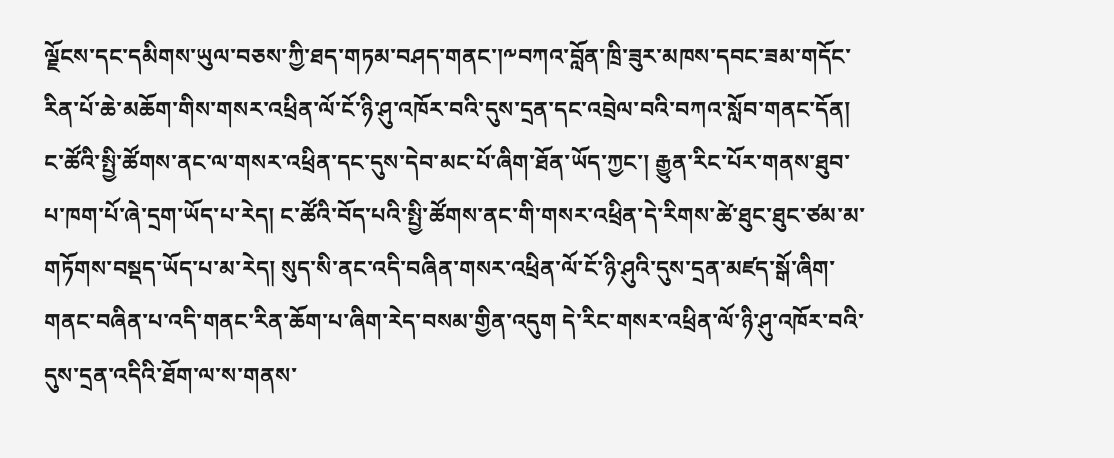ལྗོངས་དང་དམིགས་ཡུལ་བཅས་ཀྱི་ཐད་གཏམ་བཤད་གནང་།༸བཀའ་བློན་ཁྲི་ཟུར་མཁས་དབང་ཟམ་གདོང་རིན་པོ་ཆེ་མཆོག་གིས་གསར་འཕྲིན་ལོ་ངོ་ཉི་ཤུ་འཁོར་བའི་དུས་དྲན་དང་འབྲེལ་བའི་བཀའ་སློབ་གནང་དོན། ང་ཚོའི་སྤྱི་ཚོགས་ནང་ལ་གསར་འཕྲིན་དང་དུས་དེབ་མང་པོ་ཞིག་ཐོན་ཡོད་ཀྱང་། རྒྱུན་རིང་པོར་གནས་ཐུབ་པ་ཁག་པོ་ཞེ་དྲག་ཡོད་པ་རེད། ང་ཚོའི་བོད་པའི་སྤྱི་ཚོགས་ནང་གི་གསར་འཕྲིན་དེ་རིགས་ཚེ་ཐུང་ཐུང་ཙམ་མ་གཏོགས་བསྡད་ཡོད་པ་མ་རེད། སུད་སི་ནང་འདི་བཞིན་གསར་འཕྲིན་ལོ་ངོ་ཉི་ཤུའི་དུས་དྲན་མཛད་སྒོ་ཞིག་གནང་བཞིན་པ་འདི་གནང་རིན་ཆོག་པ་ཞིག་རེད་བསམ་གྱིན་འདུག དེ་རིང་གསར་འཕྲིན་ལོ་ཉི་ཤུ་འཁོར་བའི་དུས་དྲན་འདིའི་ཐོག་ལ་ས་གནས་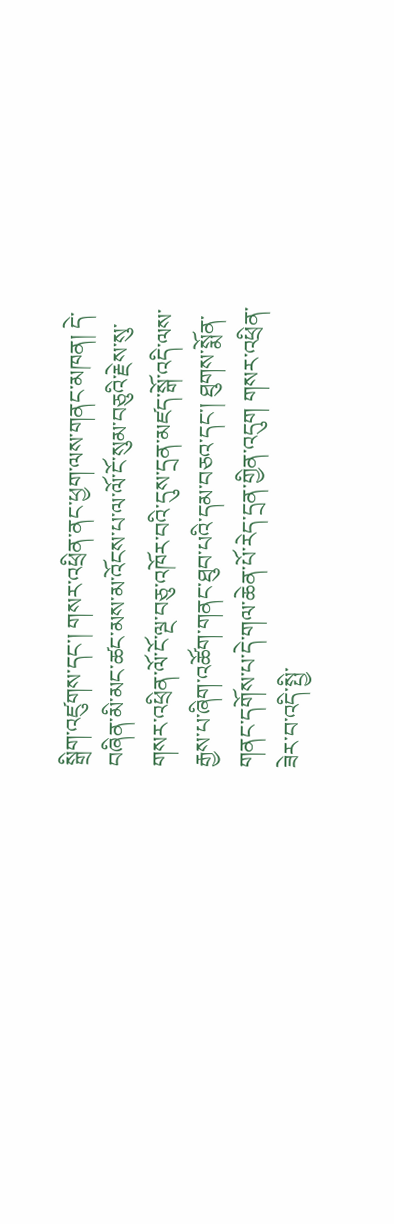སྒྲིག་འཛུགས་དང་། གསར་འཕྲིན་ནང་ཕྱག་ལས་གནང་མཁན། དེ་བཞིན་མི་མང་ཚང་མས་མ་འོངས་པ་ལ་ལོ་ངོ་སུམ་བཅུའི་རྗེས་སུ་གསར་འཕྲིན་ལོ་ངོ་ལྔ་བཅུ་འཁོར་བའི་དུས་དྲན་མཛད་སྒོ་འདི་ལས་རྒྱས་པ་ཞིག་འཚོག་གནང་ཐུབ་པའི་དམ་བཅའ་དང་། ཐུགས་སྨོན་གནང་དགོས་པ་དེ་གལ་ཆེན་པོ་རེད་དྲན་གྱིན་འདུག གསར་འཕྲིན་ཟེར་བ་འདི་སྤྱི་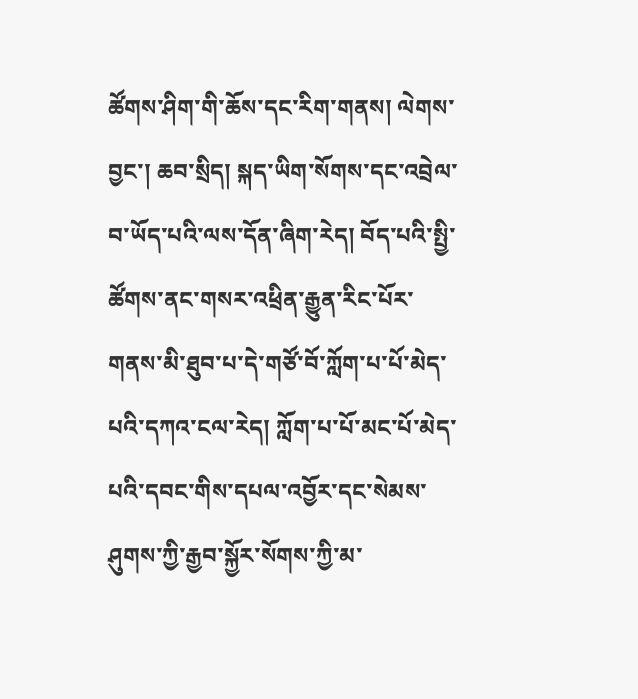ཚོགས་ཤིག་གི་ཆོས་དང་རིག་གནས། ལེགས་བྱང་། ཆབ་སྲིད། སྐད་ཡིག་སོགས་དང་འབྲེལ་བ་ཡོད་པའི་ལས་དོན་ཞིག་རེད། བོད་པའི་སྤྱི་ཚོགས་ནང་གསར་འཕྲིན་རྒྱུན་རིང་པོར་གནས་མི་ཐུབ་པ་དེ་གཙོ་བོ་ཀློག་པ་པོ་མེད་པའི་དཀའ་ངལ་རེད། ཀློག་པ་པོ་མང་པོ་མེད་པའི་དབང་གིས་དཔལ་འབྱོར་དང་སེམས་ཤུགས་ཀྱི་རྒྱབ་སྐྱོར་སོགས་ཀྱི་མ་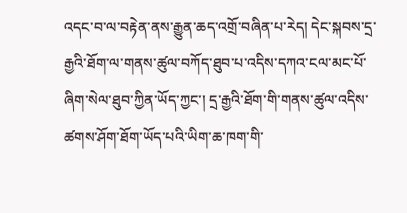འདང་བ་ལ་བརྟེན་ནས་རྒྱུན་ཆད་འགྲོ་བཞིན་པ་རེད། དེང་སྐབས་དྲ་རྒྱའི་ཐོག་ལ་གནས་ཚུལ་བཀོད་ཐུབ་པ་འདིས་དཀའ་ངལ་མང་པོ་ཞིག་སེལ་ཐུབ་ཀྱིན་ཡོད་ཀྱང་། དྲ་རྒྱའི་ཐོག་གི་གནས་ཚུལ་འདིས་ཚགས་ཤོག་ཐོག་ཡོད་པའི་ཡིག་ཆ་ཁག་གི་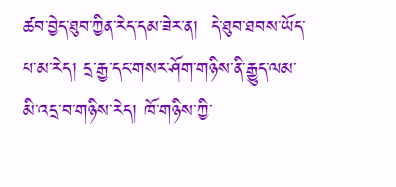ཚབ་བྱེད་ཐུབ་ཀྱིན་རེད་དམ་ཟེར་ན།  དེ་ཐུབ་ཐབས་ཡོད་པ་མ་རེད། དྲ་རྒྱ་དང་གསར་ཤོག་གཉིས་ནི་རྒྱུད་ལམ་མི་འདྲ་བ་གཉིས་རེད། ཁོ་གཉིས་ཀྱི་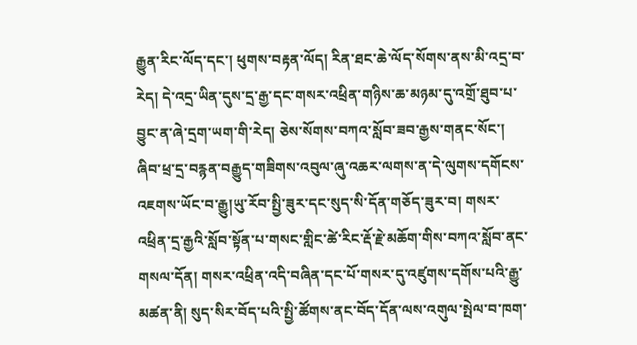རྒྱུན་རིང་ལོད་དང་། ཕུགས་བརྟན་ལོད། རིན་ཐང་ཆེ་ལོད་སོགས་ནས་མི་འདྲ་བ་རེད། དེ་འདྲ་ཡིན་དུས་དྲ་རྒྱ་དང་གསར་འཕྲིན་གཉིས་ཆ་མཉམ་དུ་འགྲོ་ཐུབ་པ་བྱུང་ན་ཞེ་དྲག་ཡག་གི་རེད། ཅེས་སོགས་བཀའ་སློབ་ཟབ་རྒྱས་གནང་སོང་། ཞིབ་ཕྲ་དྲ་བརྙན་བརྒྱུད་གཟིགས་འབུལ་ཞུ་འཆར་ལགས་ན་དེ་ལུགས་དགོངས་འཇགས་ཡོང་བ་རྒྱུ།ཡུ་རོབ་སྤྱི་ཟུར་དང་སུད་སི་དོན་གཅོད་ཟུར་བ། གསར་འཕྲིན་དྲ་རྒྱའི་སློབ་སྟོན་པ་གསང་གླིང་ཚེ་རིང་རྡོ་རྗེ་མཆོག་གིས་བཀའ་སློབ་ནང་གསལ་དོན། གསར་འཕྲིན་འདི་བཞིན་དང་པོ་གསར་དུ་འཛུགས་དགོས་པའི་རྒྱུ་མཚན་ནི། སུད་སིར་བོད་པའི་སྤྱི་ཚོགས་ནང་བོད་དོན་ལས་འགུལ་སྤེལ་བ་ཁག་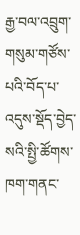རྒྱ་བལ་འབྲུག་གསུམ་གཙོས་པའི་བོད་པ་འདུས་སྡོད་བྱེད་སའི་སྤྱི་ཚོགས་ཁག་གནང་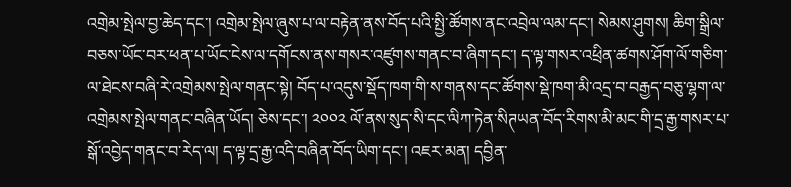འགྲེམ་སྤེལ་བྱ་ཆེད་དང་། འགྲེམ་སྤེལ་ཞུས་པ་ལ་བརྟེན་ནས་བོད་པའི་སྤྱི་ཚོགས་ནང་འབྲེལ་ལམ་དང་། སེམས་ཤུགས། ཆིག་སྒྲིལ་བཅས་ཡོང་བར་ཕན་པ་ཡོང་ངེས་ལ་དགོངས་ནས་གསར་འཛུགས་གནང་བ་ཞིག་དང་། ད་ལྟ་གསར་འཕྲིན་ཚགས་ཤོག་ལོ་གཅིག་ལ་ཐེངས་བཞི་རེ་འགྲེམས་སྤེལ་གནང་སྟེ། བོད་པ་འདུས་སྡོད་ཁག་གི་ས་གནས་དང་ཚོགས་སྡེ་ཁག་མི་འདྲ་བ་བརྒྱད་བཅུ་ལྷག་ལ་འགྲེམས་སྤེལ་གནང་བཞིན་ཡོད། ཅེས་དང་། ༢༠༠༢ ལོ་ནས་སུད་སི་དང་ལིཀ་ཏེན་སིཊཡན་བོད་རིགས་མི་མང་གི་དྲ་རྒྱ་གསར་པ་སྒོ་འབྱེད་གནང་བ་རེད་ལ། ད་ལྟ་དྲ་རྒྱ་འདི་བཞིན་བོད་ཡིག་དང་། འཇར་མན། དབྱིན་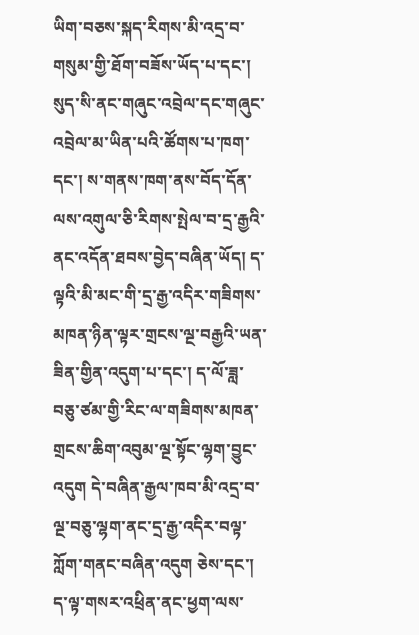ཡིག་བཅས་སྐད་རིགས་མི་འདྲ་བ་གསུམ་གྱི་ཐོག་བཟོས་ཡོད་པ་དང་། སུད་སི་ནང་གཞུང་འབྲེལ་དང་གཞུང་འབྲེལ་མ་ཡིན་པའི་ཚོགས་པ་ཁག་དང་། ས་གནས་ཁག་ནས་བོད་དོན་ལས་འགུལ་ཅི་རིགས་སྤེལ་བ་དྲ་རྒྱའི་ནང་འདོན་ཐབས་བྱེད་བཞིན་ཡོད། ད་ལྟའི་མི་མང་གི་དྲ་རྒྱ་འདིར་གཟིགས་མཁན་ཉིན་ལྟར་གྲངས་ལྔ་བརྒྱའི་ཡན་ཟིན་གྱིན་འདུག་པ་དང་། ད་ལོ་ཟླ་བཅུ་ཙམ་གྱི་རིང་ལ་གཟིགས་མཁན་གྲངས་ཆིག་འབུམ་ལྔ་སྟོང་ལྷག་བྱུང་འདུག དེ་བཞིན་རྒྱལ་ཁབ་མི་འདྲ་བ་ལྔ་བཅུ་ལྷག་ནང་དྲ་རྒྱ་འདིར་བལྟ་ཀློག་གནང་བཞིན་འདུག ཅེས་དང་། ད་ལྟ་གསར་འཕྲིན་ནང་ཕྱག་ལས་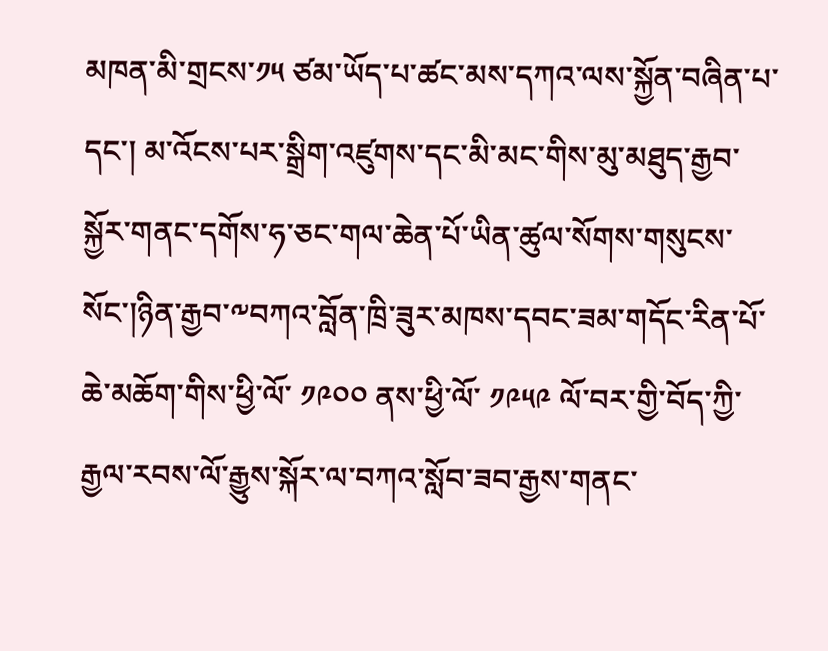མཁན་མི་གྲངས་༡༥ ཙམ་ཡོད་པ་ཚང་མས་དཀའ་ལས་སྐྱོན་བཞིན་པ་དང་། མ་འོངས་པར་སྒྲིག་འཛུགས་དང་མི་མང་གིས་མུ་མཐུད་རྒྱབ་སྐྱོར་གནང་དགོས་ཧ་ཅང་གལ་ཆེན་པོ་ཡིན་ཚུལ་སོགས་གསུངས་སོང་།ཉིན་རྒྱབ་༸བཀའ་བློན་ཁྲི་ཟུར་མཁས་དབང་ཟམ་གདོང་རིན་པོ་ཆེ་མཆོག་གིས་ཕྱི་ལོ་ ༡༩༠༠ ནས་ཕྱི་ལོ་ ༡༩༥༩ ལོ་བར་གྱི་བོད་ཀྱི་རྒྱལ་རབས་ལོ་རྒྱུས་སྐོར་ལ་བཀའ་སློབ་ཟབ་རྒྱས་གནང་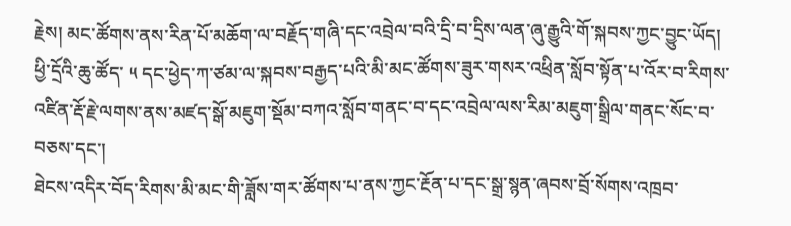རྗེས། མང་ཚོགས་ནས་རིན་པོ་མཆོག་ལ་བརྗོད་གཞི་དང་འབྲེལ་བའི་དྲི་བ་དྲིས་ལན་ཞུ་རྒྱུའི་གོ་སྐབས་ཀྱང་བྱུང་ཡོད། ཕྱི་དྲོའི་ཆུ་ཚོད་ ༥ དང་ཕྱེད་ཀ་ཙམ་ལ་སྐབས་བརྒྱད་པའི་མི་མང་ཚོགས་ཟུར་གསར་འཕྲིན་སློབ་སྟོན་པ་འོར་བ་རིགས་འཛིན་རྡོ་རྗེ་ལགས་ནས་མཛད་སྒོ་མཇུག་སྡོམ་བཀའ་སློབ་གནང་བ་དང་འབྲེལ་ལས་རིམ་མཇུག་སྒྲིལ་གནང་སོང་བ་བཅས་དང་།
ཐེངས་འདིར་བོད་རིགས་མི་མང་གི་ཟློས་གར་ཚོགས་པ་ནས་ཀྱང་རྔོན་པ་དང་སྒྲ་སྙན་ཞབས་བྲོ་སོགས་འཁྲབ་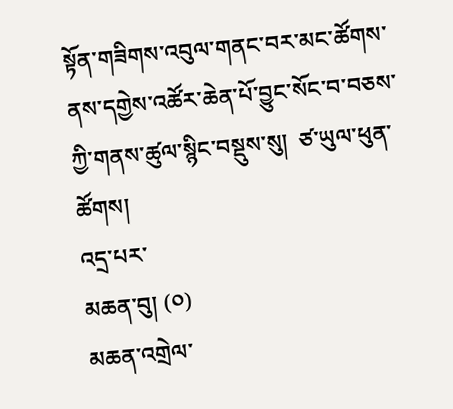སྟོན་གཟིགས་འབུལ་གནང་བར་མང་ཚོགས་ནས་དགྱེས་འཚོར་ཆེན་པོ་བྱུང་སོང་བ་བཅས་ཀྱི་གནས་ཚུལ་སྙིང་བསྡུས་སུ།  ཙ་ཡུལ་ཕུན་ཚོགས།
འདྲ་པར་
མཆན་བུ། (༠)
མཆན་འགྲེལ་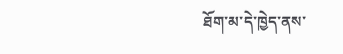ཐོག་མ་དེ་ཁྱེད་ནས་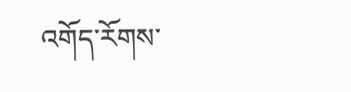འགོད་རོགས་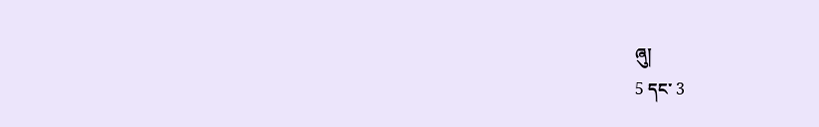ཞུ།
5 དང་ 3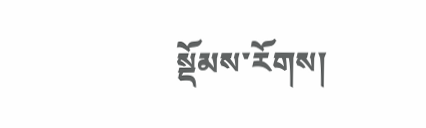སྡོམས་རོགས།